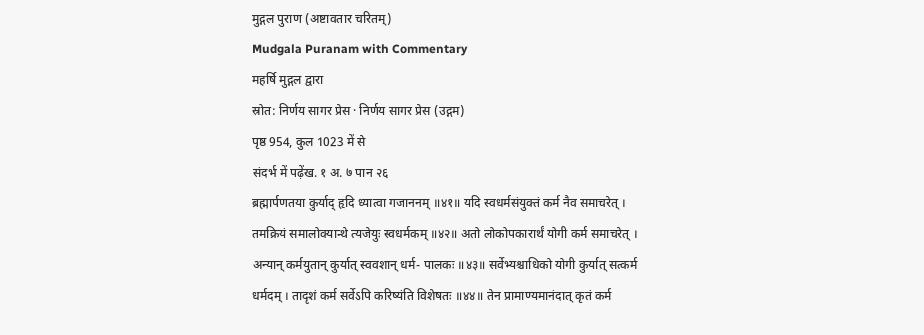मुद्गल पुराण (अष्टावतार चरितम्)
Mudgala Puranam with Commentary
महर्षि मुद्गल द्वारा
स्रोत: निर्णय सागर प्रेस · निर्णय सागर प्रेस (उद्गम)
पृष्ठ 954, कुल 1023 में से
संदर्भ में पढ़ेंख. १ अ. ७ पान २६
ब्रह्मार्पणतया कुर्याद् हृदि ध्यात्वा गजाननम् ॥४१॥ यदि स्वधर्मसंयुक्तं कर्म नैव समाचरेत् । तमक्रियं समालोक्यान्थे त्यजेयुः स्वधर्मकम् ॥४२॥ अतो लोकोपकारार्थं योगी कर्म समाचरेत् । अन्यान् कर्मयुतान् कुर्यात् स्ववशान् धर्म- पालकः ॥४३॥ सर्वेभ्यश्चाधिको योगी कुर्यात् सत्कर्म धर्मदम् । तादृशं कर्म सर्वेऽपि करिष्यंति विशेषतः ॥४४॥ तेन प्रामाण्यमानंदात् कृतं कर्म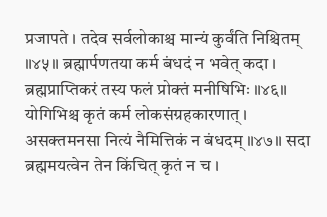प्रजापते । तदेव सर्वलोकाश्च मान्यं कुर्वंति निश्चितम् ॥४५॥ ब्रह्मार्पणतया कर्म बंधदं न भवेत् कदा । ब्रह्मप्राप्तिकरं तस्य फलं प्रोक्तं मनीषिभिः ॥४६॥ योगिभिश्च कृतं कर्म लोकसंग्रहकारणात् । असक्तमनसा नित्यं नैमित्तिकं न बंधदम् ॥४७॥ सदा ब्रह्ममयत्वेन तेन किंचित् कृतं न च ।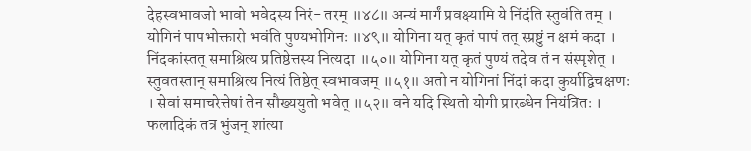देहस्वभावजो भावो भवेदस्य निरं- तरम् ॥४८॥ अन्यं मार्गं प्रवक्ष्यामि ये निंदंति स्तुवंति तम् । योगिनं पापभोक्तारो भवंति पुण्यभोगिनः ॥४९॥ योगिना यत् कृतं पापं तत् स्प्रष्टुं न क्षमं कदा । निंदकांस्तत् समाश्रित्य प्रतिष्ठेत्तस्य नित्यदा ॥५०॥ योगिना यत् कृतं पुण्यं तदेव तं न संस्पृशेत् । स्तुवतस्तान् समाश्रित्य नित्यं तिष्ठेत् स्वभावजम् ॥५१॥ अतो न योगिनां निंदां कदा कुर्याद्विचक्षणः । सेवां समाचरेत्तेषां तेन सौख्ययुतो भवेत् ॥५२॥ वने यदि स्थितो योगी प्रारब्धेन नियंत्रितः । फलादिकं तत्र भुंजन् शांत्या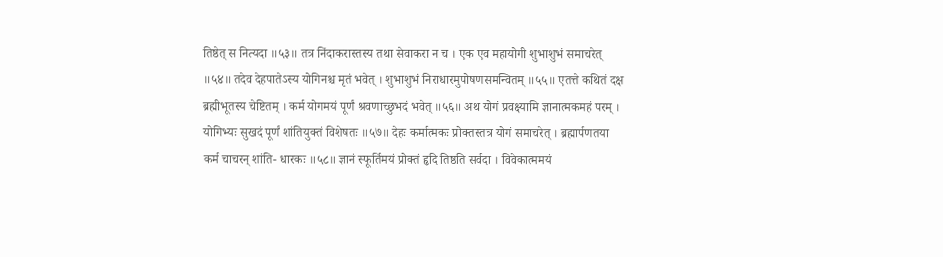तिष्ठेत् स नित्यदा ॥५३॥ तत्र निंदाकरास्तस्य तथा सेवाकरा न च । एक एव महायोगी शुभाशुभं समाचरेत् ॥५४॥ तदेव देहपातेऽस्य योगिनश्च मृतं भवेत् । शुभाशुभं निराधारमुपोषणसमन्वितम् ॥५५॥ एतत्ते कथितं दक्ष ब्रह्मीभूतस्य चेष्टितम् । कर्म योगमयं पूर्णं श्रवणाच्छुभदं भवेत् ॥५६॥ अथ योगं प्रवक्ष्यामि ज्ञानात्मकमहं परम् । योगिभ्यः सुखदं पूर्णं शांतियुक्तं विशेषतः ॥५७॥ देहः कर्मात्मकः प्रोक्तस्तत्र योगं समाचरेत् । ब्रह्मार्पणतया कर्म चाचरन् शांति- धारकः ॥५८॥ ज्ञानं स्फूर्तिमयं प्रोक्तं हृदि तिष्ठति सर्वदा । विवेकात्ममयं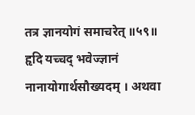तत्र ज्ञानयोगं समाचरेत् ॥५९॥ हृदि यच्चद् भवेज्ज्ञानं नानायोगार्थसौख्यदम् । अथवा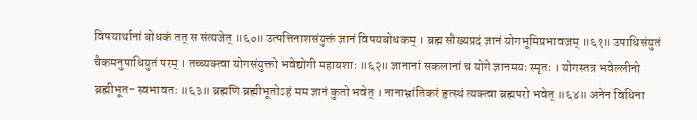विषयार्थानां बोधकं तत् स संत्यजेत् ॥६०॥ उत्पत्तिनाशसंयुक्तं ज्ञानं विषयबोधकम् । ब्रह्म सौख्यप्रदं ज्ञानं योगभूमिप्रभावजम् ॥६१॥ उपाधिसंयुतं चैकमनुपाधियुतं परम् । तच्च्यक्त्वा योगसंयुक्तो भवेद्योगी महायशाः ॥६२॥ ज्ञानानां सकलानां च योगे ज्ञानमयः स्मृतः । योगस्तत्र भवेल्लीनो ब्रह्मीभूत- स्वभावतः ॥६३॥ ब्रह्मणि ब्रह्मीभूतोऽहं मम ज्ञानं कुतो भवेत् । नानाभ्रांतिकरं हृत्स्थं त्यक्त्वा ब्रह्मपरो भवेत् ॥६४॥ अनेन विधिना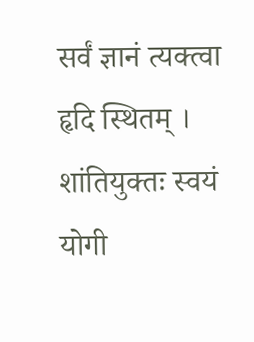सर्वं ज्ञानं त्यक्त्वा हृदि स्थितम् । शांतियुक्तः स्वयं योगी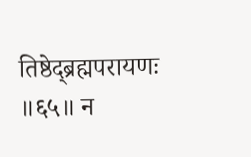तिष्ठेद्ब्रह्मपरायणः ॥६५॥ न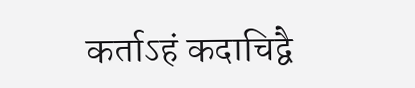कर्ताऽहं कदाचिद्वै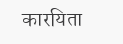कारयिता